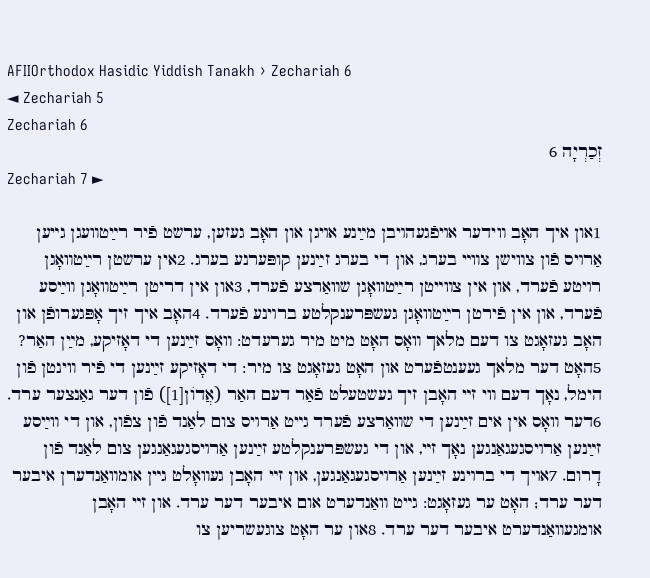AFIIOrthodox Hasidic Yiddish Tanakh › Zechariah 6
◄ Zechariah 5
Zechariah 6
זְכַרְיָה 6
Zechariah 7 ►

1און איך האָב װידער אױפֿגעהױבן מײַנע אױגן און האָב געזען, ערשט פֿיר רײַטװעגן גײען אַרױס פֿון צװישן צװײ בערג, און די בערג זײַנען קופּערנע בערג. 2אין ערשטן רײַטװאָגן רױטע פֿערד, און אין צװײטן רײַטװאָגן שװאַרצע פֿערד, 3און אין דריטן רײַטװאָגן װײַסע פֿערד, און אין פֿירטן רײַטװאָגן געשפּרענקלטע ברױנע פֿערד. 4האָב איך זיך אָפּגערופֿן און האָב געזאָגט צו דעם מלאך װאָס האָט מיט מיר גערעדט: װאָס זײַנען די דאָזיקע, מײַן האַר? 5האָט דער מלאך געענטפֿערט און האָט געזאָגט צו מיר: די דאָזיקע זײַנען די פֿיר װינטן פֿון הימל, נאָך דעם װי זײ האָבן זיך געשטעלט פֿאַר דעם האַר (אֲדוֹן[1]) פֿון דער גאַנצער ערד. 6דער װאָס אין אים זײַנען די שװאַרצע פֿערד גײט אַרױס צום לאַנד פֿון צפֿון, און די װײַסע זײַנען אַרױסגעגאַנגען נאָך זײ, און די געשפּרענקלטע זײַנען אַרױסגעגאַנגען צום לאַנד פֿון דָרום. 7אױך די ברױנע זײַנען אַרױסגעגאַנגען, און זײ האָבן געװאָלט גײן אומװאַנדערן איבער דער ערד; האָט ער געזאָגט: גײט װאַנדערט אום איבער דער ערד. און זײ האָבן אומגעװאַנדערט איבער דער ערד. 8און ער האָט צוגעשריען צו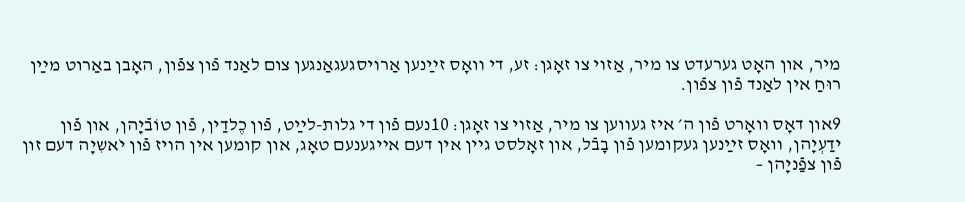מיר, און האָט גערעדט צו מיר, אַזױ צו זאָגן: זע, די װאָס זײַנען אַרױסגעגאַנגען צום לאַנד פֿון צפֿון, האָבן באַרוט מײַן רוּחַ אין לאַנד פֿון צפֿון.

9און דאָס װאָרט פֿון ה׳ איז געװען צו מיר, אַזױ צו זאָגן: 10נעם פֿון די גלות-לײַט, פֿון כֶלדַין, פֿון טוֹבֿיָהן, און פֿון ידַעְיָהן, װאָס זײַנען געקומען פֿון בָבֿל, און זאָלסט גײן אין דעם אײגענעם טאָג, און קומען אין הױז פֿון יֹאשִיָה דעם זון פֿון צפַֿניָהן –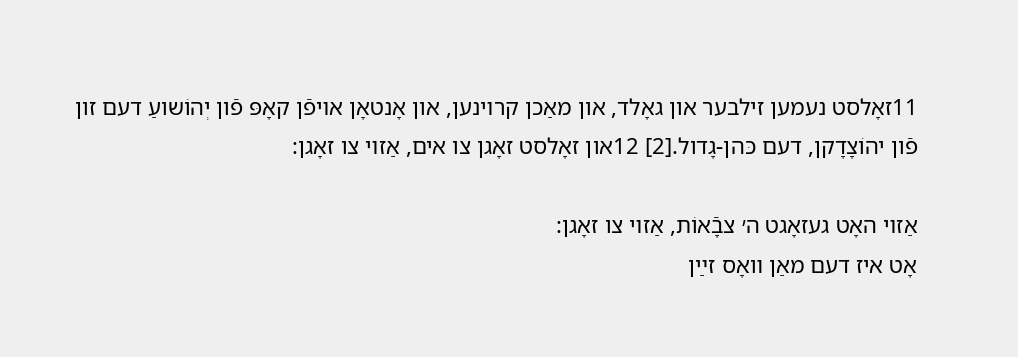11זאָלסט נעמען זילבער און גאָלד, און מאַכן קרױנען, און אָנטאָן אױפֿן קאָפּ פֿון יְהוֹשועַ דעם זון פֿון יהוֹצָדָקן, דעם כּהן-גָדול.[2] 12און זאָלסט זאָגן צו אים, אַזױ צו זאָגן:

אַזױ האָט געזאָגט ה׳ צבָֿאוֹת, אַזױ צו זאָגן:
אָט איז דעם מאַן װאָס זײַן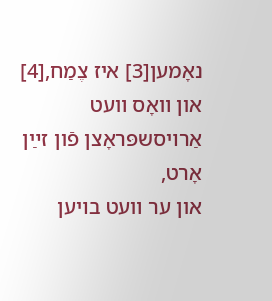נאָמען[3] איז צֶמַח,[4]
און װאָס װעט אַרױסשפּראָצן פֿון זײַן אָרט,
און ער װעט בױען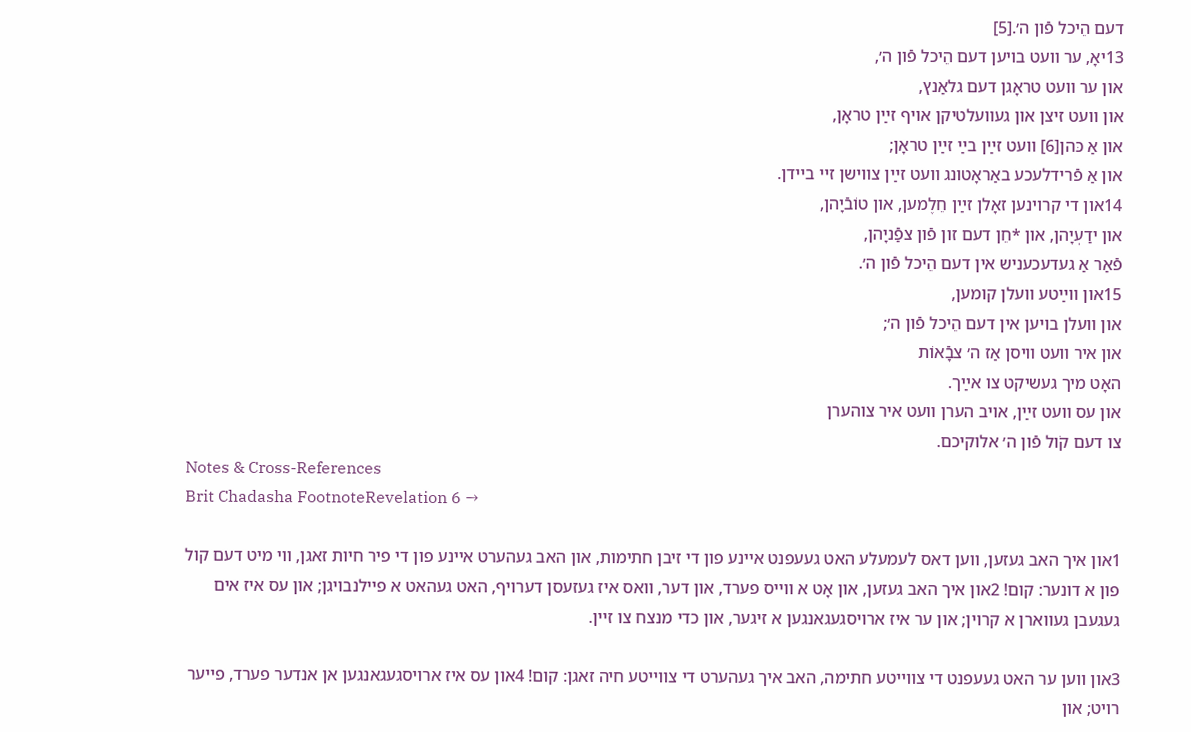דעם הֵיכל פֿון ה׳.[5]
13יאָ, ער װעט בױען דעם הֵיכל פֿון ה׳,
און ער װעט טראָגן דעם גלאַנץ,
און װעט זיצן און געװעלטיקן אױף זײַן טראָן,
און אַ כּהן[6] װעט זײַן בײַ זײַן טראָן;
און אַ פֿרידלעכע באַראָטונג װעט זײַן צװישן זײ בײדן.
14און די קרױנען זאָלן זײַן חֵלֶמען, און טוֹבֿיָהן,
און ידַעְיָהן, און *חֵן דעם זון פֿון צפַֿניָהן,
פֿאַר אַ געדעכעניש אין דעם הֵיכל פֿון ה׳.
15און װײַטע װעלן קומען,
און װעלן בױען אין דעם הֵיכל פֿון ה׳;
און איר װעט װיסן אַז ה׳ צבָֿאוֹת
האָט מיך געשיקט צו אײַך.
און עס װעט זײַן, אױב הערן װעט איר צוהערן
צו דעם קֹול פֿון ה׳ אלוקיכם.
Notes & Cross-References
Brit Chadasha FootnoteRevelation 6 →

1און איך האב געזען, ווען דאס לעמעלע האט געעפנט איינע פון די זיבן חתימות, און האב געהערט איינע פון די פיר חיות זאגן, ווי מיט דעם קול פון א דונער: קום! 2און איך האב געזען, און אָט א ווייס פערד, און דער, וואס איז געזעסן דערויף, האט געהאט א פיילנבויגן; און עס איז אים געגעבן געווארן א קרוין; און ער איז ארויסגעגאנגען א זיגער, און כדי מנצח צו זיין.

3און ווען ער האט געעפנט די צווייטע חתימה, האב איך געהערט די צווייטע חיה זאגן: קום! 4און עס איז ארויסגעגאנגען אן אנדער פערד, פייער רויט; און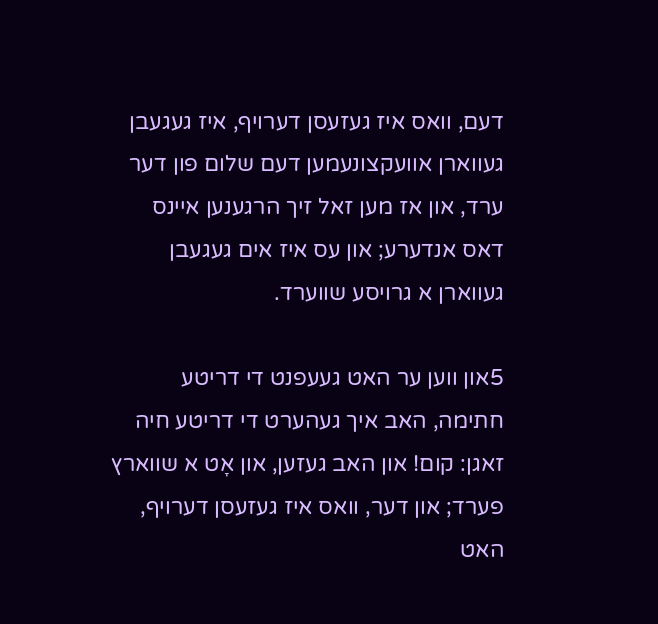דעם, וואס איז געזעסן דערויף, איז געגעבן געווארן אוועקצונעמען דעם שלום פון דער ערד, און אז מען זאל זיך הרגענען איינס דאס אנדערע; און עס איז אים געגעבן געווארן א גרויסע שווערד.

5און ווען ער האט געעפנט די דריטע חתימה, האב איך געהערט די דריטע חיה זאגן: קום! און האב געזען, און אָט א שווארץ פערד; און דער, וואס איז געזעסן דערויף, האט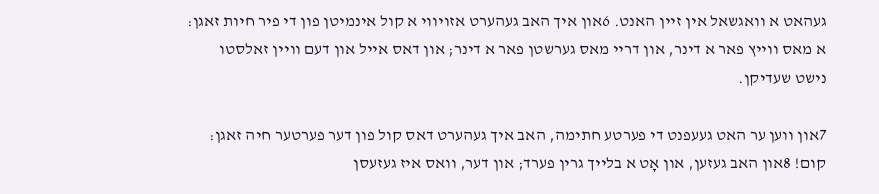געהאט א וואגשאל אין זיין האנט. 6און איך האב געהערט אזויווי א קול אינמיטן פון די פיר חיות זאגן: א מאס ווייץ פאר א דינר, און דריי מאס גערשטן פאר א דינר; און דאס אייל און דעם וויין זאלסטו נישט שעדיקן.

7און ווען ער האט געעפנט די פערטע חתימה, האב איך געהערט דאס קול פון דער פערטער חיה זאגן: קום! 8און האב געזען, און אָט א בלייך גרין פערד; און דער, וואס איז געזעסן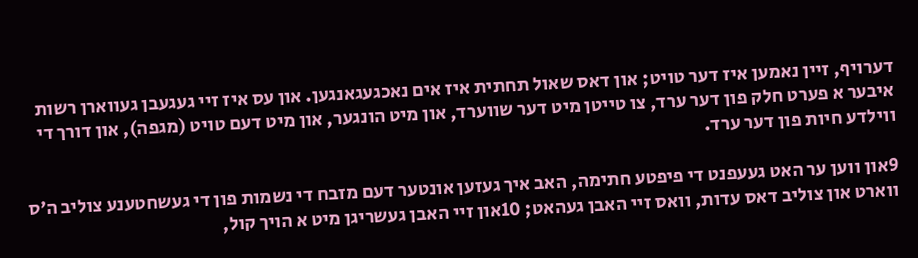דערויף, זיין נאמען איז דער טויט; און דאס שאול תחתית איז אים נאכגעגאנגען. און עס איז זיי געגעבן געווארן רשות איבער א פערט חלק פון דער ערד, צו טייטן מיט דער שווערד, און מיט הונגער, און מיט דעם טויט (מגפה), און דורך די ווילדע חיות פון דער ערד.

9און ווען ער האט געעפנט די פיפטע חתימה, האב איך געזען אונטער דעם מזבח די נשמות פון די געשחטענע צוליב ה׳ס ווארט און צוליב דאס עדות, וואס זיי האבן געהאט; 10און זיי האבן געשריגן מיט א הויך קול,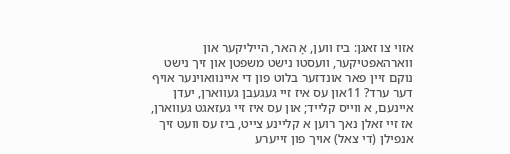אזוי צו זאגן: ביז ווען, אָ האר, הייליקער און ווארהאפטיקער, וועסטו נישט משפטן און זיך נישט נוקם זיין פאר אונדזער בלוט פון די איינוואוינער אויף דער ערד? 11און עס איז זיי געגעבן געווארן, יעדן איינעם, א ווייס קלייד; און עס איז זיי געזאגט געווארן, אז זיי זאלן נאך רוען א קליינע צייט, ביז עס וועט זיך אנפילן (די צאל) אויך פון זייערע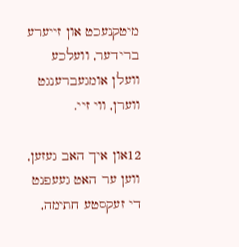מיטקנעכט און זייערע ברידער, וועלכע וועלן אומגעברענגט ווערן, ווי זיי.

12און איך האב געזען, ווען ער האט געעפנט די זעקסטע חתימה,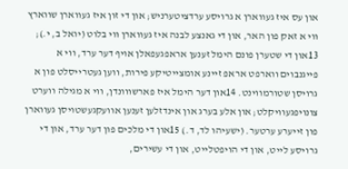און עס איז געווארן א גרויסע ערדציטערניש; און די זון איז געווארן שווארץ ווי א זאק פון האר, און די גאנצע לבנה איז געווארן ווי בלוט (יואל ב, י.); 13און די שטערן פונם הימל זענען אראפגעפאלן אויף דער ערד, ווי א פייגנבוים ווארפט אראפ זיינע אומצייטיקע פירות, ווען געטרייסלט פון א גרויסן שטורמווינט. 14און דער הימל איז פארשווונדן, ווי א מגילה ווערט צונויפגעוויקלט; און אלע בערג און אינדזלען זענען אוועקגעשטויסן געווארן פון זייערע ערטער. (ישעיהו לד, ד.) 15און די מלכים פון דער ערד, און די גרויסע לייט, און די הויפטלייט, און די עשירים,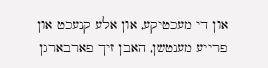און די מעכטיקע, און אלע קנעכט און פרייע מענטשן, האבן זיך פארבארגן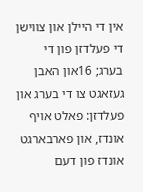אין די היילן און צווישן די פעלדזן פון די בערג; 16און האבן געזאגט צו די בערג און פעלדזן: פאלט אויף אונדז, און פארבארגט אונדז פון דעם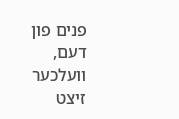פנים פון דעם, וועלכער זיצט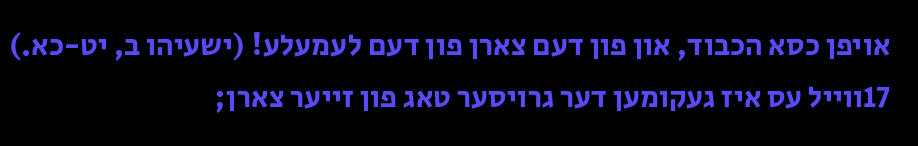אויפן כסא הכבוד, און פון דעם צארן פון דעם לעמעלע! (ישעיהו ב, יט-כא.) 17ווייל עס איז געקומען דער גרויסער טאג פון זייער צארן;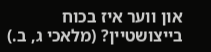און ווער איז בכוח בייצושטיין? (מלאכי ג, ב.)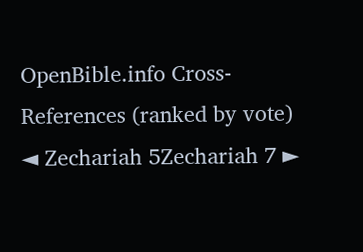OpenBible.info Cross-References (ranked by vote)
◄ Zechariah 5Zechariah 7 ►